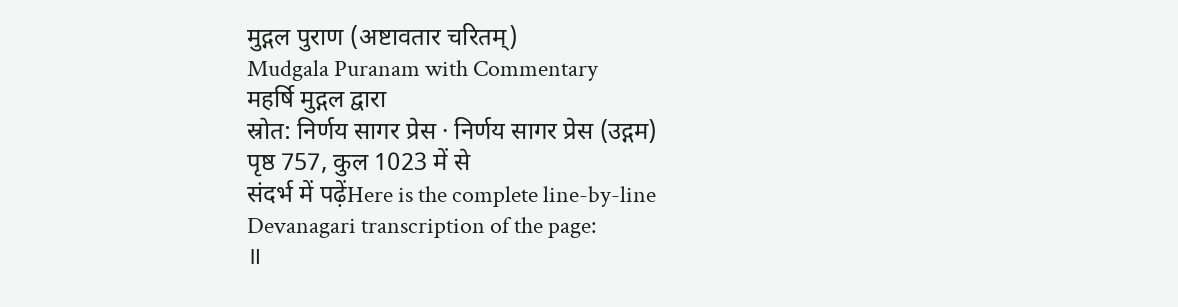मुद्गल पुराण (अष्टावतार चरितम्)
Mudgala Puranam with Commentary
महर्षि मुद्गल द्वारा
स्रोत: निर्णय सागर प्रेस · निर्णय सागर प्रेस (उद्गम)
पृष्ठ 757, कुल 1023 में से
संदर्भ में पढ़ेंHere is the complete line-by-line Devanagari transcription of the page:
॥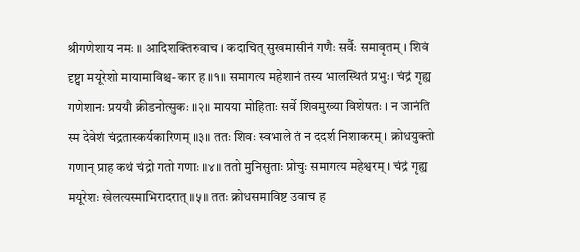श्रीगणेशाय नमः ॥ आदिशक्तिरुवाच । कदाचित् सुखमासीनं गणैः सर्वैः समावृतम् । शिवं दृष्ट्वा मयूरेशो मायामाविश्च- कार ह ॥१॥ समागत्य महेशानं तस्य भालस्थितं प्रभुः। चंद्रं गृह्य गणेशानः प्रययौ क्रीडनोत्सुकः ॥२॥ मायया मोहिताः सर्वे शिवमुख्या विशेषतः । न जानंति स्म देवेशं चंद्रतास्कर्यकारिणम् ॥३॥ ततः शिवः स्वभाले तं न ददर्श निशाकरम् । क्रोधयुक्तो गणान् प्राह कथं चंद्रो गतो गणाः ॥४॥ ततो मुनिसुताः प्रोचुः समागत्य महेश्वरम् । चंद्रं गृह्य मयूरेशः खेलत्यस्माभिरादरात् ॥५॥ ततः क्रोधसमाविष्ट उवाच ह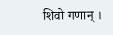शिवो गणान् ।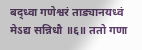बद्ध्वा गणेश्वरं ताड्यानयध्वं मेऽद्य सन्निधौ ॥६॥ ततो गणा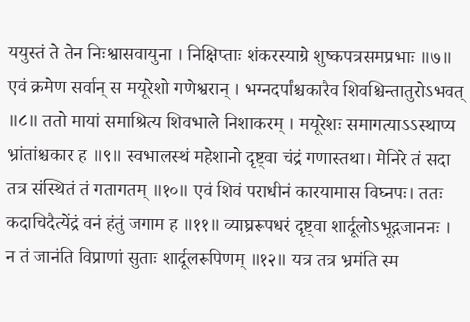ययुस्तं ते तेन निःश्वासवायुना । निक्षिप्ताः शंकरस्याग्रे शुष्कपत्रसमप्रभाः ॥७॥ एवं क्रमेण सर्वान् स मयूरेशो गणेश्वरान् । भग्नदर्पांश्चकारैव शिवश्चिन्तातुरोऽभवत् ॥८॥ ततो मायां समाश्रित्य शिवभाले निशाकरम् । मयूरेशः समागत्याऽऽस्थाप्य भ्रांतांश्चकार ह ॥९॥ स्वभालस्थं महेशानो दृष्ट्वा चंद्रं गणास्तथा। मेनिरे तं सदा तत्र संस्थितं तं गतागतम् ॥१०॥ एवं शिवं पराधीनं कारयामास विघ्नपः। ततः कदाचिदैत्येंद्रं वनं हंतुं जगाम ह ॥११॥ व्याघ्ररूपधरं दृष्ट्वा शार्दूलोऽभूद्गजाननः । न तं जानंति विप्राणां सुताः शार्दूलरूपिणम् ॥१२॥ यत्र तत्र भ्रमंति स्म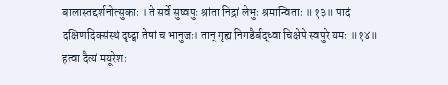बालास्तद्दर्शनोत्सुकाः । ते सर्वे सुष्वपुः श्रांता निद्रां लेभुः श्रमान्विताः ॥१३॥ पादं दक्षिणदिक्संस्थं दृष्ट्वा तेषां च भानुजः। तान् गृह्य निगडैर्बद्ध्वा चिक्षेपे स्वपुरे यमः ॥१४॥ हत्वा दैत्यं मयूरेशः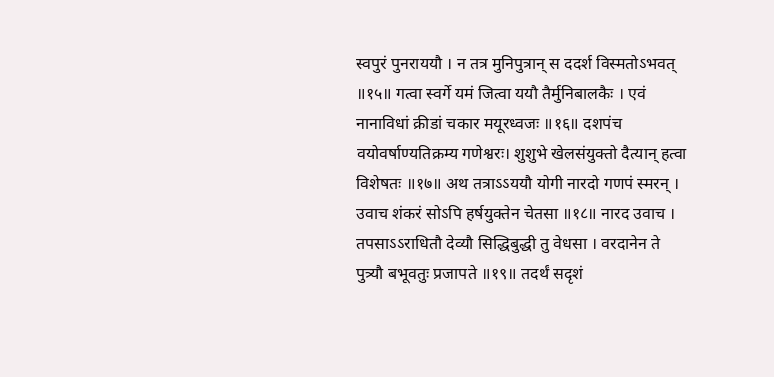स्वपुरं पुनराययौ । न तत्र मुनिपुत्रान् स ददर्श विस्मतोऽभवत् ॥१५॥ गत्वा स्वर्गे यमं जित्वा ययौ तैर्मुनिबालकैः । एवं नानाविधां क्रीडां चकार मयूरध्वजः ॥१६॥ दशपंच वयोवर्षाण्यतिक्रम्य गणेश्वरः। शुशुभे खेलसंयुक्तो दैत्यान् हत्वा विशेषतः ॥१७॥ अथ तत्राऽऽययौ योगी नारदो गणपं स्मरन् । उवाच शंकरं सोऽपि हर्षयुक्तेन चेतसा ॥१८॥ नारद उवाच । तपसाऽऽराधितौ देव्यौ सिद्धिबुद्धी तु वेधसा । वरदानेन ते पुत्र्यौ बभूवतुः प्रजापते ॥१९॥ तदर्थं सदृशं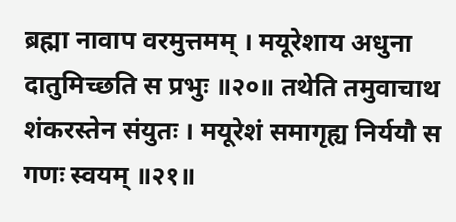ब्रह्मा नावाप वरमुत्तमम् । मयूरेशाय अधुना दातुमिच्छति स प्रभुः ॥२०॥ तथेति तमुवाचाथ शंकरस्तेन संयुतः । मयूरेशं समागृह्य निर्ययौ स गणः स्वयम् ॥२१॥